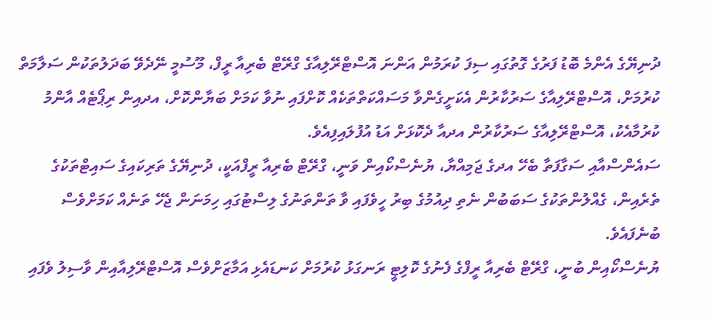ދުނިޔޭގެ އެންމެ ބޮޑު ފަރުގެ ގޮތުގައި ސިފަ ކުރަމުން އަންނަ އޮސްޓްރޭލިއާގެ ގްރޭޓް ބެރިއާ ރީފް، މޫސުމީ ނޭދެވޭ ބަދަލުތަކުން ސަލާމަތް ކުރުމަށް، އޮސްޓްރޭލިއާގެ ސަރުކާރުން އެކަށީގެންވާ މަސައްކަތްތަކެއް ކޮށްފައި ނުވާ ކަމަށް ބަޔާންކޮށް، އދއިން ރިޕޯޓެއް އާންމު ކުރުމާއެކު، އޮސްޓްރޭލިއާގެ ސަރުކާރުން އދއާ ދެކޮޅަށް އަޑު އުފުލައިފިއެވެ.
ސައެންސްއާއި ސަގާފަތާ ބެހޭ އދގެ ޖަމިއްޔާ، ޔުނެސްކޯއިން ވަނީ، ގްރޭޓް ބެރިއާ ރީފްއަކީ، ދުނިޔޭގެ ތަރިކައިގެ ސައިޓްތަކުގެ ތެރެއިން، ގެއްލުންތަކުގެ ސަބަބުން ނެތި ދިއުމުގެ ބިރު ހީވެފައި ވާ ތަންތަނުގެ ލިސްޓުގައި ހިމަނަން ޖެހޭ ތަނެއް ކަމަށްވެސް ބުނެފައެވެ.
ޔުނެސްކޯއިން ބުނީ، ގްރޭޓް ބެރިއާ ރީފްގެ ފެނުގެ ކޮލިޓީ ރަނގަޅު ކުރުމަށް ކަނޑައެޅި އަމާޒަށްވެސް އޮސްޓްރޭލިއާއިން ވާސިލު ވެފައި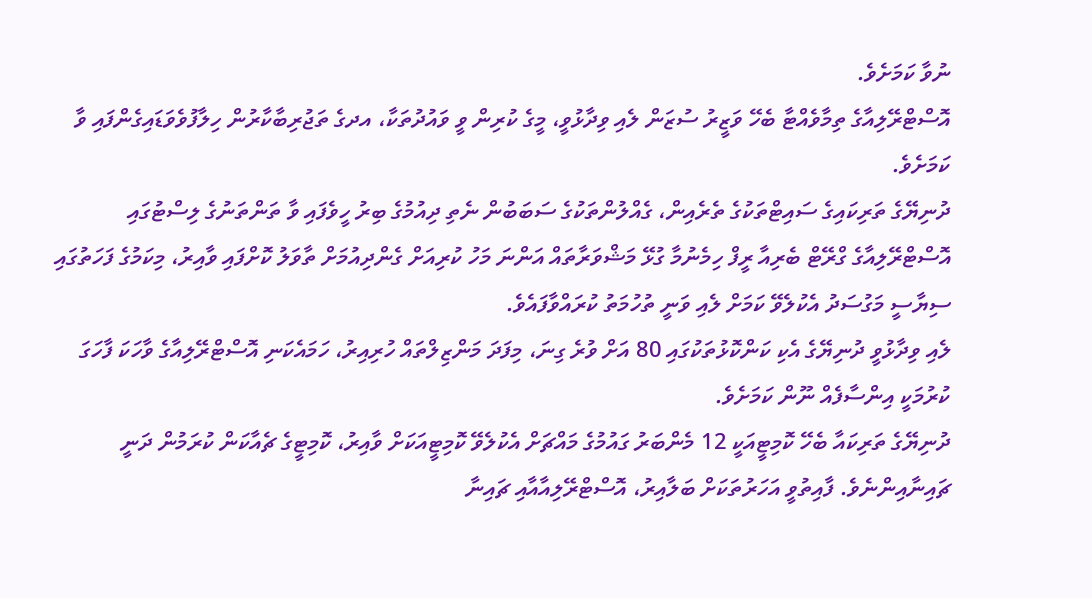ނުވާ ކަމަށެވެ.
އޮސްޓްރޭލިއާގެ ތިމާވެއްޓާ ބެހޭ ވަޒީރު ސުޒަން ލެއި ވިދާޅުވީ، މީގެ ކުރިން ވީ ވައުދުތަކާ، އދގެ ތަޖުރިބާކާރުން ހިލާފުވެވަޑައިގެންފައި ވާ ކަމަށެވެ.
ދުނިޔޭގެ ތަރިކައިގެ ސައިޓްތަކުގެ ތެރެއިން، ގެއްލުންތަކުގެ ސަބަބުން ނެތި ދިއުމުގެ ބިރު ހީވެފައި ވާ ތަންތަނުގެ ލިސްޓުގައި އޮސްޓްރޭލިއާގެ ގްރޭޓް ބެރިއާ ރީފް ހިމެނުމާ ގުޅޭ މަޝްވަރާތައް އަންނަ މަހު ކުރިއަށް ގެންދިއުމަށް ތާވަލު ކޮށްފައި ވާއިރު، މިކަމުގެ ފަހަތުގައި ސިޔާސީ މަގުސަދު އެކުލެވޭ ކަމަށް ލެއި ވަނީ ތުހުމަތު ކުރައްވާފައެވެ.
ލެއި ވިދާޅުވީ ދުނިޔޭގެ އެކި ކަންކޮޅުތަކުގައި 80 އަށް ވުރެ ގިނަ، މިފަދަ މަންޒިލްތައް ހުރިއިރު، ހަމައެކަނި އޮސްޓްރޭލިއާގެ ވާހަކަ ފާހަގަ ކުރުމަކީ އިންސާފެއް ނޫން ކަމަށެވެ.
ދުނިޔޭގެ ތަރިކައާ ބެހޭ ކޮމިޓީއަކީ 12 މެންބަރު ގައުމުގެ މައްޗަށް އެކުލެވޭ ކޮމިޓީއަކަށް ވާއިރު، ކޮމިޓީގެ ޗެއާކަން ކުރަމުން ދަނީ ޗައިނާއިންނެވެ. ފާއިތުވީ އަހަރުތަކަށް ބަލާއިރު، އޮސްޓްރޭލިއާއާއި ޗައިނާ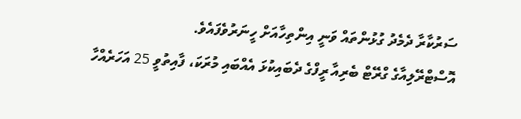ސަރުކާރާ ދެމެދު ގުޅުންތައް ވަނީ އިންތިހާއަށް ހީނަރުވެފައެވެ.
އޮސްޓްރޭލިއާގެ ގްރޭޓް ބެރިއާ ރީފްގެ ދެބައިކުޅަ އެއްބައި މުރަކަ، ފާއިތުވީ 25 އަހަރެއްހާ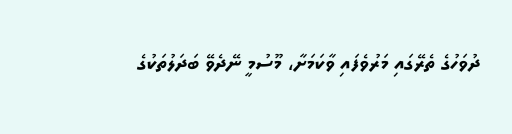ދުވަހުގެ ތެރޭގައި މަރުވެފައި ވާކަމަށާ، މޫސުމީ ނޭދެވޭ ބަދަލުތަކުގެ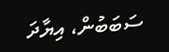ސަބަބުން، އިޔާދަ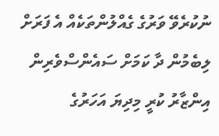ނުކުރެވޭ ވަރުގެ ގެއްލުންތަކެއް އެ ފަރަށް ލިބެމުން ދާ ކަމަށް ސައެންސްވެރިން އިންޒާރު ކުރީ މިދިޔަ އަހަރުގެ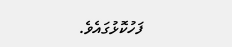ފަހުކޮޅުގައެވެ.